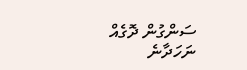ސަންގުން ދޮގެއް ނަހަދާނެ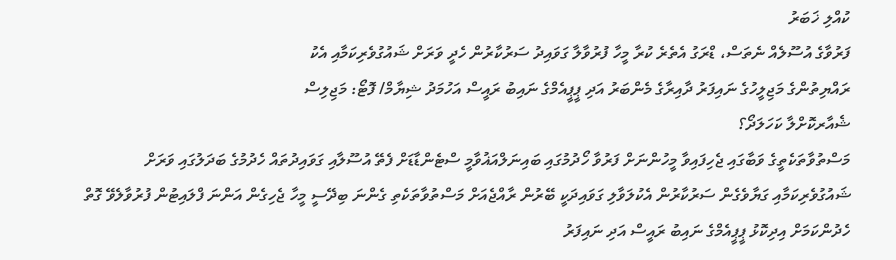ކުއްލި ޚަބަރު
ފަރުވާގެ އުސޫލެއް ނެތަސް، ޑްރަގު އެތެރެ ކުރާ މީހާ ފުރުވާލާ ގަވައިދު ސަރުކާރުން ހެދީ ވަރަށް ޝައުގުވެރިކަމާއި އެކު
ރައްޔިތުންގެ މަޖިލީހުގެ ނައިފަރު ދާއިރާގެ މެންބަރު އަދި ޕީޕީއެމްގެ ނައިބު ރައީސް އަހުމަދު ޝިޔާމް/ ފޮޓޯ: މަޖިލިސް
ޝެއާރކޮށްލާ ކަހަލަދޯ؟
މަސްތުވާތަކެތީގެ ވަބާގައި ޖެހިފައިވާ މީހުންނަށް ފަރުވާ ހޯދުމުގައި ބައިނަލްއަޣުވާމީ ސްޓެންޑާޑަށް ފެތޭ އުސޫލާއި ގަވައިދުތައް ހެދުމުގެ ބަދަލުގައި ވަރަށް ޝައުގުވެރިކަމާއި ގަޔާވެގެން ސަރުކާރުން އެކުލަވާލި ގަވައިދަކީ ބޭރުން ރާއްޖެއަށް މަސްތުވާތަކެތި ގެންނަ ބިދޭސީ މީހާ ޖެހިގެން އަންނަ ފްލައިޓުން ފުރުވާލެވޭ ގޮތް ހެދުންކަމަށް އިދިކޮޅު ޕީޕީއެމްގެ ނައިބު ރައީސް އަދި ނައިފަރު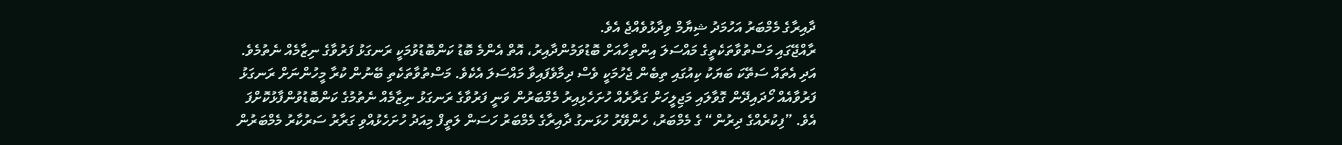ދާއިރާގެ މެމްބަރު އަހުމަދު ޝިޔާމް ވިދާޅުވެއްޖެ އެވެ.
ރާއްޖޭގައި މަސްތުވާތަކެތީގެ މައްސަލަ އިންތިހާއަށް ބޮޑުވަމުންދާއިރު، އޮތް އެންމެ ބޮޑު ކަންބޮޑުވުމަކީ ރަނގަޅު ފަރުވާގެ ނިޒާމެއް ނެތުމެވެ. އަދި އެތައް ސަތޭކަ ބަޔަކު ކިއުގައި ތިބެން ޖެހުމަކީ ވެސް ދިމާވެފައިވާ މައްސަލަ އެކެވެ. މަސްތުވާތަކެތި ބޭނުން ކުރާ މީހުންނަށް ރަނގަޅު ފަރުވާއެއް ހޯދައިދޭން ގޮވާލައި މަޖިލީހަށް ގަރާރެއް ހުށަހެޅިއިރު މެމްބަރުން ވަނީ ފަރުވާގެ ރަނގަޅު ނިޒާމެއް ނެތުމުގެ ކަންބޮޑުވުންފާޅުކޮށްފަ އެވެ. ”ފިކުރެއްގެ ދިރުން“ ގެ މެމްބަރު، ހެންވޭރު ހުޅަނގު ދާއިރާގެ މެމްބަރު ހަސަން ލަތީފް މިއަދު ހުށަހެޅުއްވި ގަރާރު ސަރުކާރު މެމްބަރުން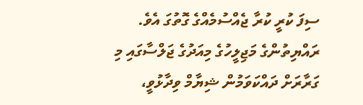ސިފަ ކުރީ ކުރާ ޖެއްސުމެއްގެ ގޮތުގަ އެވެ.
ރައްޔިތުންގެ މަޖިލީހުގެ މިއަދުގެ ޖަލްސާގައި މި ގަރާރަށް ދައްކަވަމުން ޝިޔާމް ވިދާޅުވީ،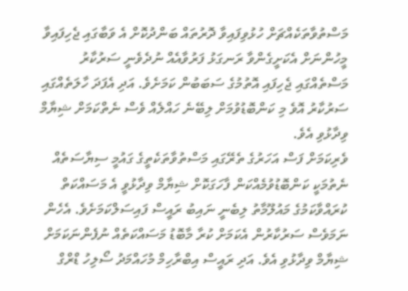މަސްތުވާތަކެއްޗަށް ހުޅުވިފައިވާ ދޮރުތައް ބަންދުކޮށް އެ ވަބާގައި ޖެހިފައިވާ މީހުންނަށް އެކަށީގެންވާ ރަނގަޅު ފަރުވާއެއް ނުދެވެނީ ސަރުކާރު މަސްތެއްގައި ޖެހިފައި އޮތުމުގެ ސަބަބުން ކަމަށެވެ. އަދި އެފަދަ ހާލަތެއްގައި ސަރުކާރު އޮވެ މި ކަންބޮޑުވުމަށް ލިބޭނެ ހައްލެއް ވެސް ނެތްކަމަށް ޝިޔާމް ވިދާޅުވި އެވެ.
ވެރިކަމަށް ފަސް އަހަރުގެ ތެރޭގައި މަސްތުވާތަކެތީގެ ގައުމީ ސިޔާސަތެއް ނެތުމަކީ ކަންބޮޑުވުމެއްކަން ފާހަގަކޮށް ޝިޔާމް ވިދާޅުވީ އެ މަސައްކަތް ކުރައްވާކަމުގެ މައުލޫމާތު ލިބެނީ ނައިބު ރައީސް ފައިސަލްކަމަށެވެ. އެހެން ނަމަވެސް ސަރުކާރުން އެކަމަށް ކުރާ މާބޮޑު މަސައްކަތެއް ނުފެންނަކަމަށް ޝިޔާމް ވިދާޅުވި އެވެ. އަދި ރައީސް އިބްރާހިމް މުހައްމަދު ސޯލިހު ޑްރްގް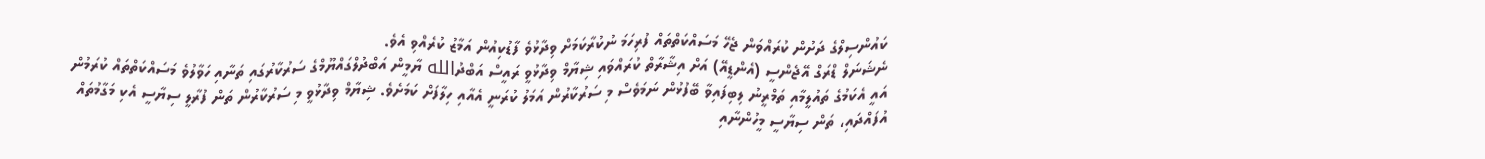ކައުންސިލްގެ ދަށުން ކުރައްވަން ޖެހޭ މަސައްކަތްތައް ފުރިހަމަ ނުކުރާކަމަށް ވިދާޅުވެ ފާޑުކިއުން އަމާޒު ކުރެއްވި އެވެ.
ނެޝަނަލް ޑްރަގް އޭޖެންސީ (އެންޑީއޭ) އަށް އިޝާރާތް ކުރައްވައި ޝިޔާމް ވިދާޅުވީ ރައީސް އަބްދުالله ޔާމީން އަބްދުލްގައްޔޫމްގެ ސަރުކާރުގައި ތަނާއި ހަވާލުވެ މަސައްކަތްތައް ކުރަމުން އައީ އެކަމުގެ ތައުލީމާއި ތަމްރީނު ލިބިފައިވާ ބޭފުޅުން ނަމަވެސް މި ސަރުކާރުން އަމަލު ކުރަނީ އެއާއި ހިލާފަށް ކަމަށެވެ. ޝިޔާމް ވިދާޅުވީ މި ސަރުކާރުން ތަން ފުރާލީ ސިޔާސީ އެކި މަގާމުތައް އުފައްދައި، ތަން ސިޔާސީ މީހުންނާއި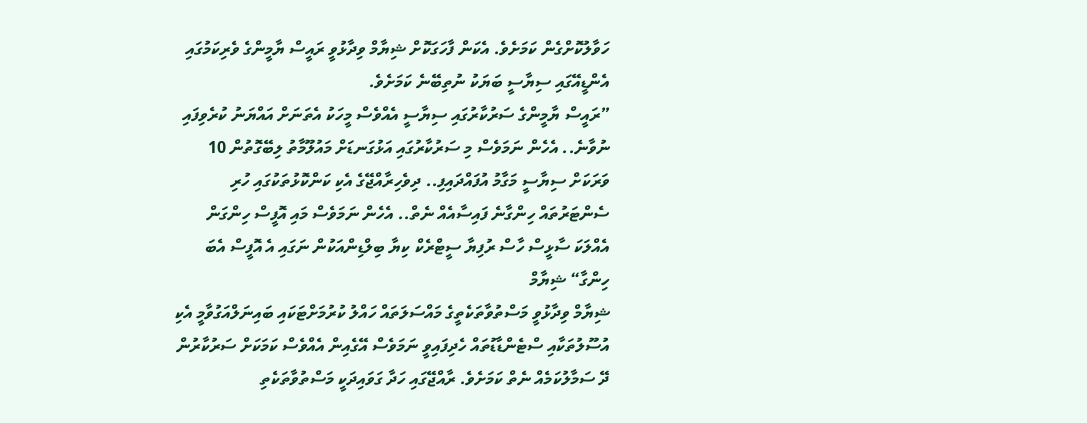ހަވާލުކޮށްގެން ކަމަށެވެ. އެކަން ފާހަގަކޮށް ޝިޔާމް ވިދާޅުވީ ރައީސް ޔާމީންގެ ވެރިކަމުގައި އެންޑީއޭގައި ސިޔާސީ ބަޔަކު ނުތިބޭނެ ކަމަށެވެ.
”ރައީސް ޔާމީންގެ ސަރުކާރުގައި ސިޔާސީ އެއްވެސް މީހަކު އެތަނަށް އައްޔަނު ކުރެވިފައި ނުވާނެ.. އެހެން ނަމަވެސް މި ސަރުކާރުގައި އަޅުގަނޑަށް މައުލޫމާތު ލިބޭގޮތުން 10 ވަރަކަށް ސިޔާސީ މަގާމު އުފައްދައިފި.. ދިވެހިރާއްޖޭގެ އެކި ކަންކޮޅުތަކުގައި ހުރި ސެންޓަރުތައް ހިންގާނެ ފައިސާއެއް ނެތް.. އެހެން ނަމަވެސް މައި އޮފީސް ހިންގަން އެއްލަކަ ސާޅީސް ހާސް ރުފިޔާ ސީޓްރެކް ކިޔާ ބިލްޑިންއަކުން ނަގައި އެ އޮފީސް އެބަ ހިންގާ“ ޝިޔާމް
ޝިޔާމް ވިދާޅުވީ މަސްތުވާތަކެތީގެ މައްސަލަތައް ހައްލު ކުރުމަށްޓަކައި ބައިނަލްއަގުވާމީ އެކި އުސޫލުތަކާއި ސްޓެންޑާޑުތައް ހެދިފައިވީ ނަމަވެސް އޭގެއިން އެއްވެސް ކަމަކަށް ސަރުކާރުން ދޭ ސަމާލުކަމެއް ނެތް ކަމަށެވެ. ރާއްޖޭގައި ހަދާ ގަވައިދަކީ މަސްތުވާތަކެތި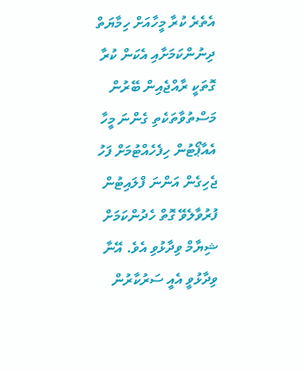އެތެރެ ކުރާ މީހާއަށް ހިމާޔަތް ދިނުންކަމަށާއި އެކަން ކުރާ ގޮތަކީ ރާއްޖެއިން ބޭރުން މަސްތުވާތަކެތި ގެންނަ މީހާ އެއާޕޯޓުން ހިފެހެއްޓުމަށް ފަހު ޖެހިގެން އަންނަ ފްލައިޓުން ފުރުވާލެވޭ ގޮތް ހެދުންކަމަށް ޝިޔާމް ވިދާޅުވި އެވެ. އޭނާ ވިދާޅުވީ އެއީ ސަރުކާރުން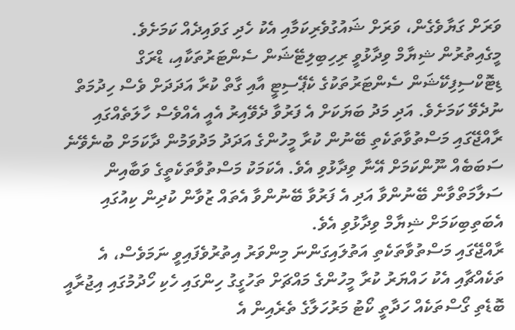ވަރަށް ގަޔާވެގެން، ވަރަށް ޝައުގުވެރިކަމާއި އެކު ހެދި ގަވައިދެއް ކަމަށެވެ.
މީގެއިތުރުން ޝިޔާމް ވިދާޅުވީ ރިހިބިލިޓޭޝަން ސެންޓަރުތަކާއި، ޑްރަގް ޑިޓޮކްސިފިކޭޝަން ސެންޓަރުތަކުގެ ކެޕޭސިޓީ އާއި ގާތް ކުރާ އަދަދަށް ވެސް ހިދުމަތް ނުދެވޭ ކަމަށެވެ. އަދި މަދު ބަޔަކަށް އެ ފަރުވާ ދެވޭއިރު އެއީ އެއްވެސް ހާލަތެއްގައި ރާއްޖޭގައި މަސްތުވާތަކެތި ބޭނުން ކުރާ މީހުންގެ އަދަދު މަދުވަމުން ދާކަމަށް ބުނެވޭނެ ސަބަބެއް ނޫންކަމަށް އޭނާ ވިދާޅުވި އެވެ. އެކަމަކު މަސްތުވާތަކެތީގެ ވަބާއިން ސަލާމަތްވާން ބޭނުންވާ އަދި އެ ފަރުވާ ބޭނުންވާ އެތައް ޒުވާން ކުދިން ކިއުގައި އެބަތިބިކަމަށް ޝިޔާމް ވިދާޅުވި އެވެ.
ރާއްޖޭގައި މަސްތުވާތަކެތި އަތުލައިގަންނަ މިންވަރު އިތުރުވެފައިވީ ނަމަވެސް، އެ ތަކެއްޗާއި އެކު ހައްޔަރު ކުރާ މީހުންގެ މައްޗަށް ތަހުގީގު ހިންގައި ހެކި ހޯދުމުގައި އިޖުރާއީ ބޮޑެތި ގޯސްތަކެއް ހަދާތީ ކޯޓު މަރުހަލާގެ ތެރެއިން އެ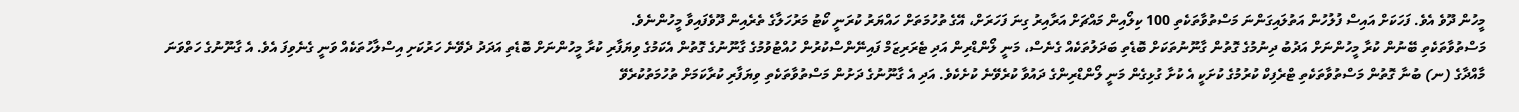މީހުން ދޫވެ އެވެ. ފަހަކަށް އައިސް ފުލުހުން އަތުލައިގަންނަ މަސްތުވާތަކެތި 100 ކިލޯއިން މައްޗަށް އަރާއިރު ގިނަ ފަހަރަށް، އޭގެ ތުހުމަތަށް ހައްޔަރު ކުރަނީ ކޯޓު މަރުހަލާގެ ތެރެއިން ދޫވެފައިވާ މީހުންނެވެ.
މަސްތުވާތަކެތި ބޭނުން ކުރާ މީހުންނަށް އަދުބު ދިނުމުގެ ގޮތުން ގާނޫނުތަކަށް ބޮޑެތި ބަދަލުތަކެއް ގެނެސް، މަނީ ލޯންޑްރިން އަދި ޓެރަރިޒަމް ފައިނޭންސްކުރުން ހުއްޓުވުމުގެ ގާނޫނުގެ ގޮތުން އެކަމުގެ ވިޔަފާރި ކުރާ މީހުންނަށް ބޮޑެތި އަދަދު ދެވޭނެ ހަރުކަށި އިސްލާހުތަކެއް ވަނީ ގެނެވިފަ އެވެ. އެ ގާނޫނުގެ ހަތްވަނަ މާއްދާގެ (ނ) ބުނާ ގޮތުން މަސްތުވާތަކެތި ޓްރެފިކް ކުރުމުގެ ކުށަކީ އެ ކުށާ ގުޅިގެން މަނީ ލޯންޑްރިންގެ ދައުވާ ކުރެވޭނެ ކުށެކެވެ. އަދި އެ ގާނޫނުގެ ދަށުން މަސްތުވާތަކެތި ވިޔަފާރި ކުރާކަމަށް ތުހުމަތުކުރެވޭ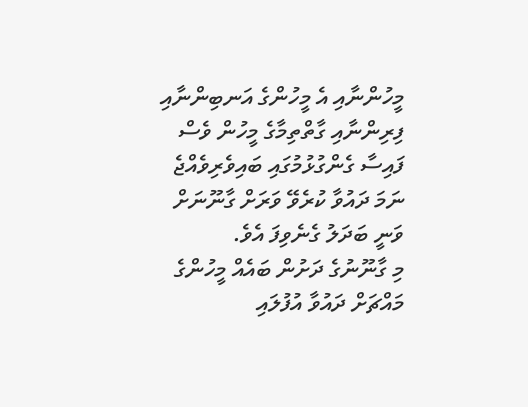މީހުންނާއި އެ މީހުންގެ އަނބިންނާއި ފިރިންނާއި ގާތްތިމާގެ މީހުން ވެސް ފައިސާ ގެންގުޅުމުގައި ބައިވެރިވެއްޖެ ނަމަ ދައުވާ ކުރެވޭ ވަރަށް ގާނޫނަށް ވަނީ ބަދަލު ގެނެވިފަ އެވެ.
މި ގާނޫނުގެ ދަށުން ބައެއް މީހުންގެ މައްޗަށް ދައުވާ އުފުލައި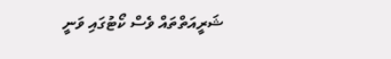ޝަރީއަތްތައް ވެސް ކޯޓުގައި ވަނީ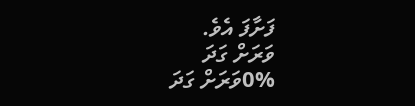ފަށާފަ އެވެ.
ވަރަށް ގަދަ
0%ވަރަށް ގަދަ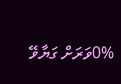0%ވަރަށް ގަޔާވޭ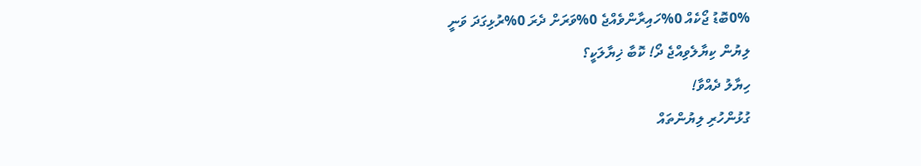0%ބޮޑު ޖޯކެއް 0%ހައިރާންވެއްޖެ 0%ވަރަށް ދެރަ 0%ރުޅިގަދަ ވަނީ
ލިޔުން ކިޔާލެވިއްޖެ ދޯ! ކޮބާ ޚިޔާލަކީ؟
ހިޔާލު ދެއްވާ!
ގުޅުންހުރި ލިޔުންތައް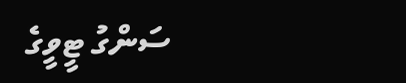ސަންގު ޓީވީގެ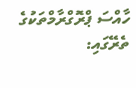ހާއްސަ ޕްރޮގްރާމްތަކުގެ ތެރޭގައި: